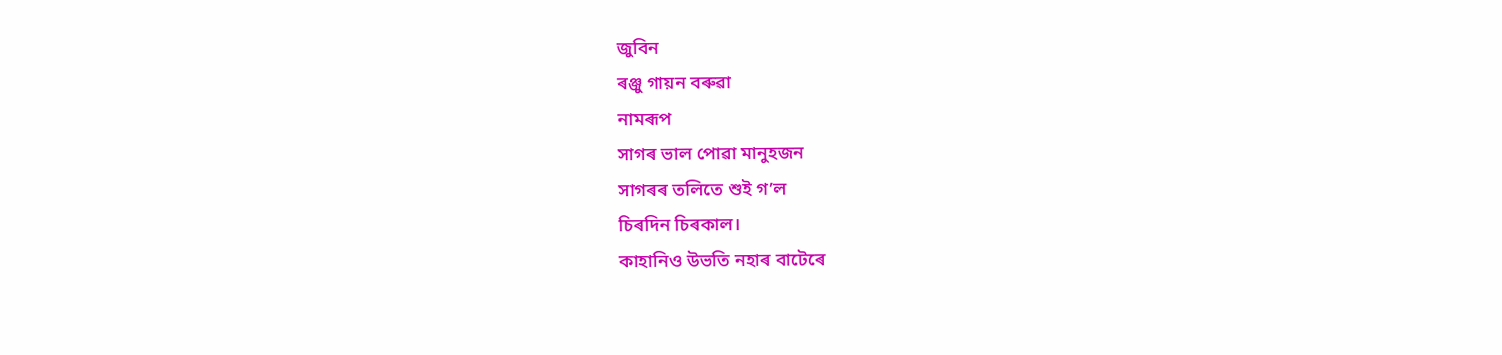জুবিন
ৰঞ্জু গায়ন বৰুৱা
নামৰূপ
সাগৰ ভাল পোৱা মানুহজন
সাগৰৰ তলিতে শুই গ’ল
চিৰদিন চিৰকাল।
কাহানিও উভতি নহাৰ বাটেৰে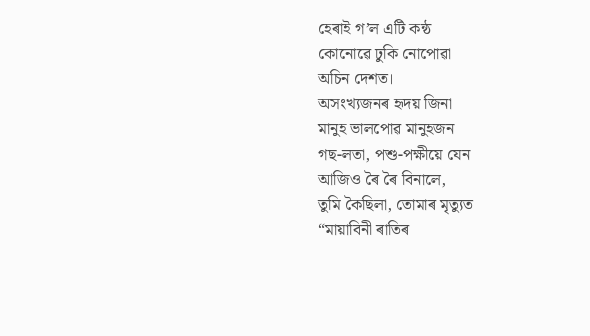হেৰাই গ’ল এটি কন্ঠ
কোনোৱে ঢুকি নোপোৱা
অচিন দেশত।
অসংখ্যজনৰ হৃদয় জিনা
মানুহ ভালপোৱ মানুহজন
গছ-লতা, পশু-পক্ষীয়ে যেন
আজিও ৰৈ ৰৈ বিনালে,
তুমি কৈছিলা, তোমাৰ মৃত্যুত
“মায়াবিনী ৰাতিৰ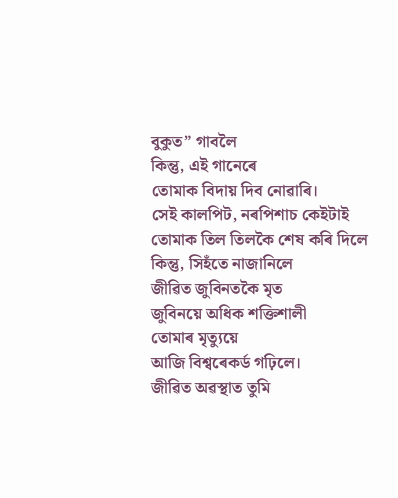বুকুত” গাবলৈ
কিন্তু, এই গানেৰে
তোমাক বিদায় দিব নোৱাৰি।
সেই কালপিট, নৰপিশাচ কেইটাই
তোমাক তিল তিলকৈ শেষ কৰি দিলে
কিন্তু, সিহঁতে নাজানিলে
জীৱিত জুবিনতকৈ মৃত
জুবিনয়ে অধিক শক্তিশালী
তোমাৰ মৃত্যুয়ে
আজি বিশ্বৰেকৰ্ড গঢ়িলে।
জীৱিত অৱস্থাত তুমি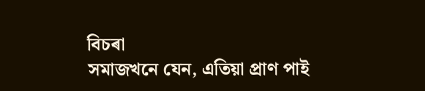বিচৰা
সমাজখনে যেন, এতিয়া প্ৰাণ পাই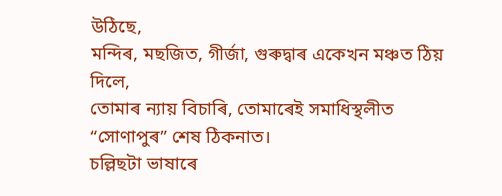উঠিছে,
মন্দিৰ, মছজিত, গীৰ্জা, গুৰুদ্বাৰ একেখন মঞ্চত ঠিয় দিলে,
তোমাৰ ন্যায় বিচাৰি, তোমাৰেই সমাধিস্থলীত “সোণাপুৰ” শেষ ঠিকনাত।
চল্লিছটা ভাষাৰে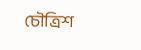চৌত্ৰিশ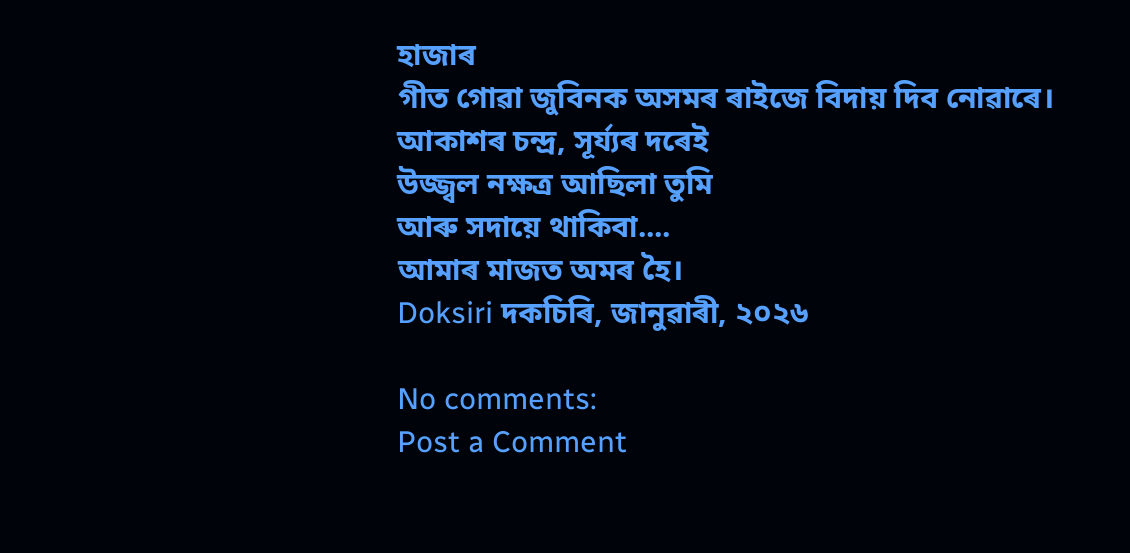হাজাৰ
গীত গোৱা জুবিনক অসমৰ ৰাইজে বিদায় দিব নোৱাৰে।
আকাশৰ চন্দ্ৰ, সূৰ্য্যৰ দৰেই
উজ্জ্বল নক্ষত্ৰ আছিলা তুমি
আৰু সদায়ে থাকিবা....
আমাৰ মাজত অমৰ হৈ।
Doksiri দকচিৰি, জানুৱাৰী, ২০২৬

No comments:
Post a Comment